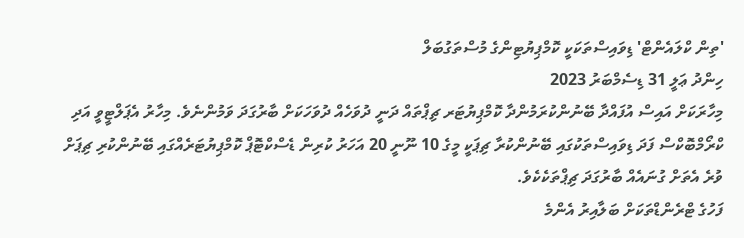'ތިން ކްލައެންޓް' ޑިވައިސްތަކަކީ ކޮމްޕިޔުޓިންގެ މުސްތަގުބަލް
ހިންދު ޢަލީ 31 ޑިސެމްބަރު 2023
މިހާރަކަށް އައިސް އުފައްދާ ބޭނުންކުރަމުންދާ ކޮމްޕިޔުޓަރ ޗިޕްތައް ދަނީ ދުވަހެއް ދުވަހަކަށް ބާރުގަދަ ވަމުންނެވެ. މިހާރު އެޕަލްޓީވީ އަދި ކްރޯމްބޮކްސް ފަދަ ޑިވައިސްތަކުގައި ބޭނުންކުރާ ޗިޕަކީ މީގެ 10 ނޫނީ 20 އަހަރު ކުރިން ޑެސްކްޓޮޕް ކޮމްޕިޔުޓަރެއްގައި ބޭނުންކުރި ޗިޕަށް ވުރެ އެތަށް ގުނައެއް ބާރުގަދަ ޗިޕްތަކެކެވެ.
ފަހުގެ ޓްރެންޑްތަކަށް ބަލާއިރު އެންމެ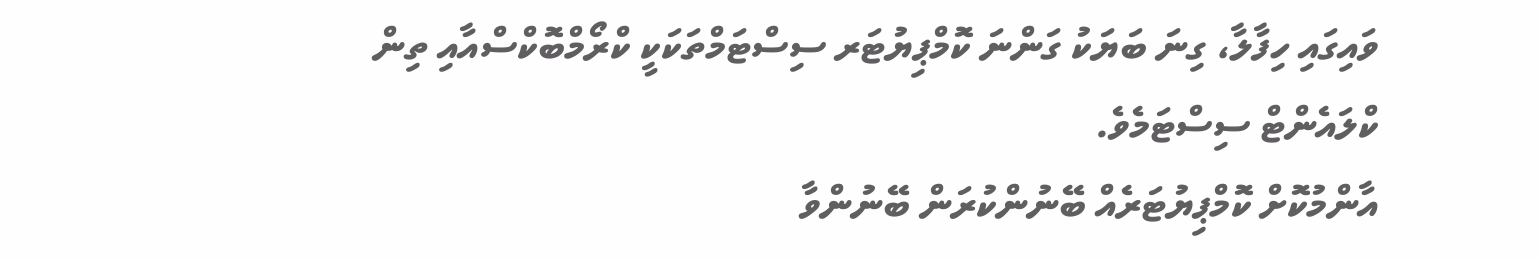ވައިގައި ހިފާލާ، ގިނަ ބަޔަކު ގަންނަ ކޮމްޕިޔުޓަރ ސިސްޓަމްތަކަކީ ކްރޯމްބޮކްސްއާއި ތިން ކްލައެންޓް ސިސްޓަމެވެ.
އާންމުކޮށް ކޮމްޕިޔުޓަރެއް ބޭނުންކުރަން ބޭނުންވާ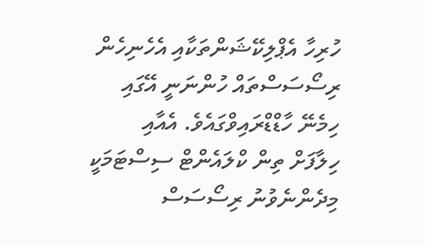ހުރިހާ އެޕްލިކޭޝަންތަކާއި އެހެނިހެން ރިސޯސަސްތައް ހުންނަނީ އޭގައި ހިމެނޭ ހާޑްޑްރައިވްގައެވެ. އެއާއި ހިލާފަށް ތިން ކްލައެންޓް ސިސްޓަމަކީ މިދެންނެވުނު ރިސޯސަސް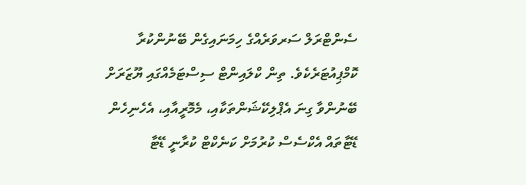ސެންޓްރަލް ސަރވަރެއްގެ ހިމަނައިގެން ބޭނުންކުރާ ކޮމްޕިއުޓަރެކެވެ. ތިން ކްލައިންޓް ސިސްޓަމެއްގައި ޔޫޒަރަށް ބޭނުންވާ ގިނަ އެޕްލިކޭޝަންތަކާއި، މެމޮރީއާއި، އެހެނިހެން ޑޭޓާތައް އެކްސެސް ކުރުމަށް ކަނެކްޓް ކުރާނީ ޑޭޓާ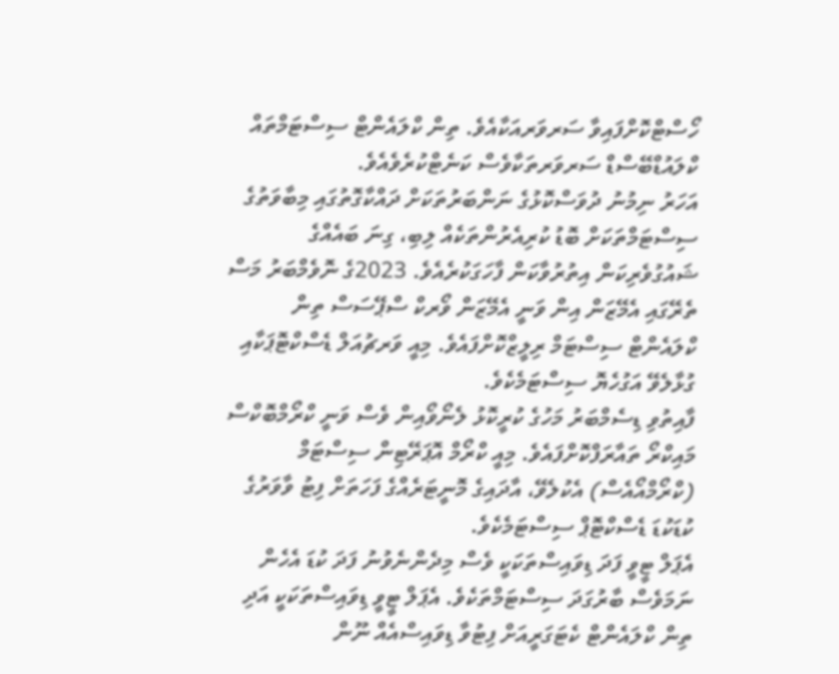ހޯސްޓްކޮށްފައިވާ ސަރވަރއަކާއެވެ. ތިން ކްލައެންޓް ސިސްޓަމްތައް ކްލައުޑްބޭސްޑް ސަރވަރތަކާވެސް ކަނެޓްކުރެވެއެވެ.
އަހަރު ނިމުނު ދުވަސްކޮޅުގެ ނަންބަރުތަކަށް ދައްކާގޮތުގައި މިބާވަތުގެ ސިސްޓަމްތަކަށް ބޮޑު ކުރިއެރުންތަކެއް ލިބި، ގިނަ ބައެއްގެ ޝައުގުވެރިކަން އިތުރުވާކަން ފާހަގަކުރެއެވެ. 2023ގެ ނޮވެމްބަރު މަސް ތެރޭގައި އެމޭޒަން އިން ވަނީ އެމޭޒަން ވޯރކް ސްޕޭސަސް ތިން ކްލައެންޓް ސިސްޓަމް ރިލީޒްކޮށްފައެވެ. މިއީ ވަރޗުއަލް ޑެސްކްޓޮޕަކާއި ގުޅާލެވޭ އަގުހެޔޮ ސިސްޓަމެކެވެ.
ފާއިތުވި ޑިސެމްބަރު މަހުގެ ކުރީކޮޅު ލެނޯވޯއިން ވެސް ވަނީ ކްރޯމްބޮކްސް މައިކްރޯ ތައާރަފްކޮށްފައެވެ. މިއީ ކްރޯމް އޮޕަރޭޓިން ސިސްޓަމް (ކްރޯމްއޯއެސް) އެކުލެވޭ، އާދައިގެ މޮނީޓަރެއްގެ ފަހަތަށް ފިޓު ވާވަރުގެ ކުޑަކުޑަ ޑެސްކްޓޮޕް ސިސްޓަމެކެވެ.
އެޕަލް ޓީވީ ފަދަ ޑިވައިސްތަކަކީ ވެސް މިދެންނެވުނު ފަދަ ކުޑަ އެހެން ނަމަވެސް ބާރުގަދަ ސިސްޓަމްތަކެވެ. އެޕަލް ޓީވީ ޑިވައިސްތަކަކީ އަދި ތިން ކްލައެންޓް ކެޓަގަރީއަށް ފިޓުވާ ޑިވައިސްއެއް ނޫން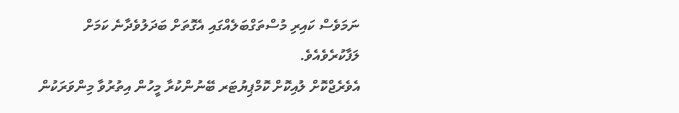ނަމަވެސް ކައިރި މުސްތަގްބަލެއްގައި އެގޮތަށް ބަދަލުވެދާނެ ކަމަށް ލަފާކުރެވެއެވެ.
އެވެރެޖްކޮށް ލުއިކޮށް ކޮމްޕިޔުޓަރ ބޭނުންކުރާ މީހުން އިތުރުވާ މިންވަރަކުން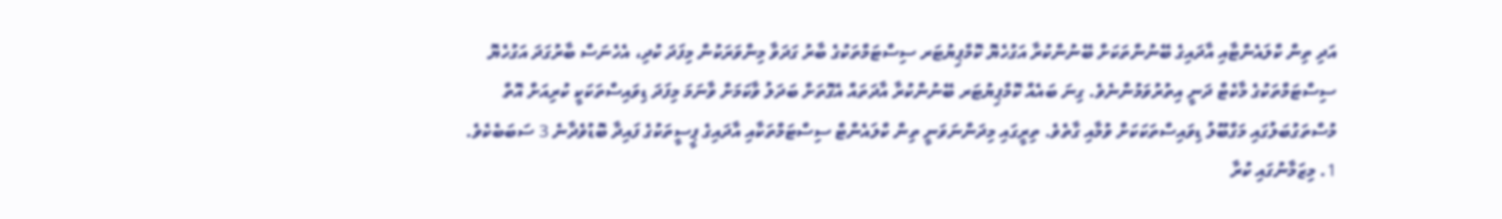އަދި ތިން ކްލައެންޓާއި އާދައިގެ ބޭނުންތަކަށް ބޭނުންކުރާ އަގުހެޔޮ ކޮމްޕިޔުޓަރ ސިސްޓަމްތަކުގެ ބާރު ގަދަވާ މިންވަރަކުން މިފަދަ ކުދި، އެހެނަސް ބާރުގަދަ އަގުހެޔޮ ސިސްޓަމްތަކުގެ މާކެޓް ދަނީ އިތުރުވަމުންނެވެ. ގިނަ ބައެއް ކޮމްޕިޔުޓަރ ބޭނުންކުރާ އާދަތައް އެގޮތަށް ބަދަލު ވާކަމަށް ވާނަމަ މިފަދަ ޑިވައިސްތަކަކީ ކުރިއަށް އޮތް މުސްތަގުބަލުގައި މަގްބޫލު ޑިވައިސްތަކަކަށް ވުމާއި ގާތެވެ. ތިރީގައި މިދަންނަވަނީ ތިން ކްލައެންޓް ސިސްޓަމްތަކާއި އާދައިގެ ޕީސީތަކުގެ ފައިދާ ބޮޑުވެދާނެ 3 ސަބަބެކެވެ.
1. މިޒަމާނުގައި ކުރާ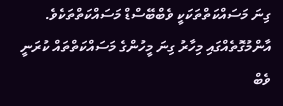ގިނަ މަސައްކަތްތަކަކީ ވެބްބޭސްޑް މަސައްކަތްތަކެވެ.
އާންމުގޮތެއްގައި މިހާރު ގިނަ މީހުންގެ މަސައްކަތްތައް ކުރަނީ ވެބް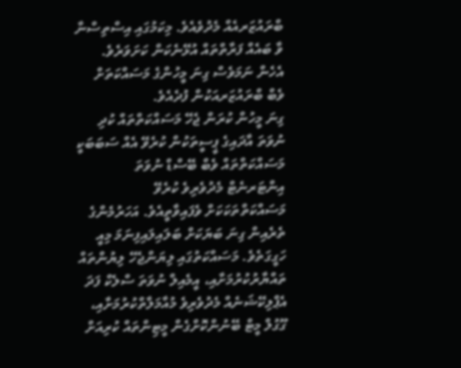ބްރައުޒަރއެއް މެދުވެއެވެ. މިކަމުގައި އިސްތިސްނާ ވާ ބައެއް ފަރާތްތައް އުޅޭނެކަން ކަށަވަރެވެ. އެހެން ނަމަވެސް ގިނަ މީހުންގެ މަސައްކަތަށް ވެބް ބްރައުޒަރއަކުން ފުދެއެވެ.
ގިނަ މީހުން ކުރަން ޖެހޭ މަސައްކަތްތައް ކުދި ނުވަތަ އާދައިގެ ޕީސީތަކުން ކުރެވޭ އެއް ސަބަބަކީ މަސައްކަތްތައް ވެބް ބޭސްޑް ނުވަތަ އިންޓަރނެޓް މެދުވެރިވެ ކުރެވޭ މަސައްކަތްތަކަކަށް ވެފައިވާތީއެވެ. އަހަރުމެންގެ ތެރެއިން ގިނަ ބަޔަކަށް ބަލައިލައިފިނަމަ މިއީ ހަގީގަތެވެ. މަސައްކަތުގައި ލިޔަންޖެހޭ ލިޔުންތައް ތައްޔާރުކުރުމަށާއި، އީމެއިލް ނުވަތަ ސްލެކް ފަދަ އެޕްލިކޭޝަނެއް މެދުވެރިވެ މުއާމަލާތްކުރުމަށާއި، ގޫގުލް މީޓް ބޭނުންކޮށްގެން މީޓިންތައް ކުރިއަށް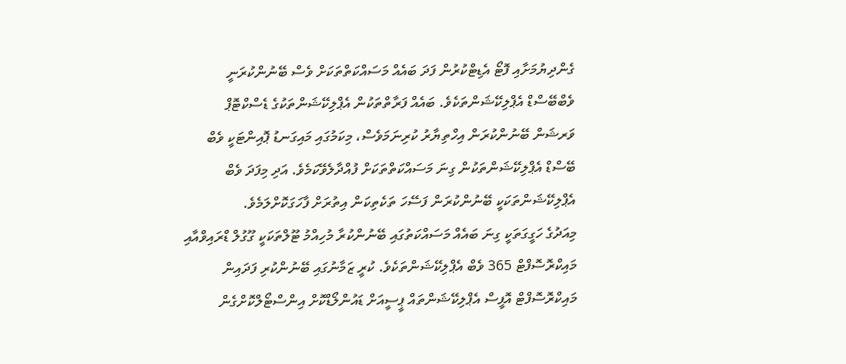ގެންދިޔުމަށާއި ފޮޓޯ އެޑިޓްކުރުން ފަދަ ބައެއް މަސައްކަތްތަކަށް ވެސް ބޭނުންކުރަނީ ވެބްބޭސްޑް އެޕްލިކޭޝަންތަކެވެ. ބައެއް ފަރާތްތަކުން އެޕްލިކޭޝަންތަކުގެ ޑެސްކްޓޮޕް ވަރޝަން ބޭނުންކުރަން އިހްތިޔާރު ކުރިނަމަވެސް، މިކަމުގައި މައިގަނޑު ޕޮއިންޓަކީ ވެބް ބޭސްޑް އެޕްލިކޭޝަންތަކުން ގިނަ މަސައްކަތްތަކަށް ފުއްދާލެވޭކަމެވެ. އަދި މިފަދަ ވެބް އެޕްލިކޭޝަންތަކަކީ ބޭނުންކުރަން ފަސޭހަ ތަކެތިކަން އިތުރަށް ފާހަގަކޮށްލަމެވެ.
މިއަދުގެ ހަގީގަތަކީ ގިނަ ބައެއް މަސައްކަތުގައި ބޭނުންކުރާ މުހިއްމު ޓޫލްތަކަކީ ގޫގުލް ޑްރައިވްއާއި މައިކްރޮސޮފްޓް 365 ވެބް އެޕްލިކޭޝަންތަކެވެ. ކުރީ ޒަމާނުގައި ބޭނުންކުރި ފަދައިން މައިކްރޮސޮފްޓް އޮފީސް އެޕްލިކޭޝަންތައް ޕީސީއަށް ޑައުންލޯޑްކޮށް އިންސްޓޯލްކޮށްގެން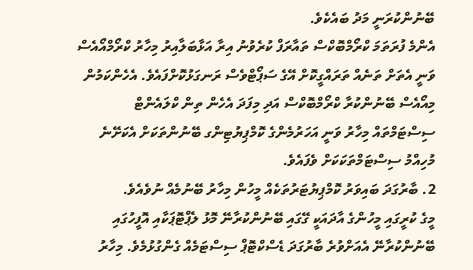ބޭނުންކުރަނީ މަދު ބައެކެވެ.
އެންމެ ފުރަތަމަ ކްރޯމްބޮކްސް ތައާރަފް ކުރެވުނު އިރާ އަޅާބަލާއިރު މިހާރު ކްރޯމްއޯއެސް ވަނީ އެތަށް ތަނެއް ތަރައްގީކޮށް އޭގެ ސަޕޯޓްވެސް ރަނގަޅުކޮށްފައެވެ. އެހެންކަމުން މިއޯއެސް ބޭނުންކުރާ ކްރޯމްބޮކްސް އަދި މިފަދަ އެހެން ތިން ކްލައެންޓް ސިސްޓަމްތައް މިހާރު ވަނީ އަހަރުމެންގެ ކޮމްޕިޔުޓިންގ ބޭނުންތަކަށް އެކަށޭނެ މުހިއްމު ސިސްޓަމްތަކަކަށް ވެފައެވެ.
2. ބާރުގަދަ ބައިވަރު ކޮމްޕިޔުޓަރުތަކެއް މީހުން މިހާރު ބޭނުމެއް ނުވެއެވެ.
މީގެ ކުރީގައި މީހުންގެ އާދައަކީ ގޭގައި ބޭނުންކުރާނޭ މޮޅު ލެޕްޓޮޕަކާއި އޮފީހުގައި ބޭނުންކުރާނޭ އެއަށްވުރެ ބާރުގަދަ ޑެސްކްޓޮޕް ސިސްޓަމެއް ގެންގުޅުމެވެ. މިހާރު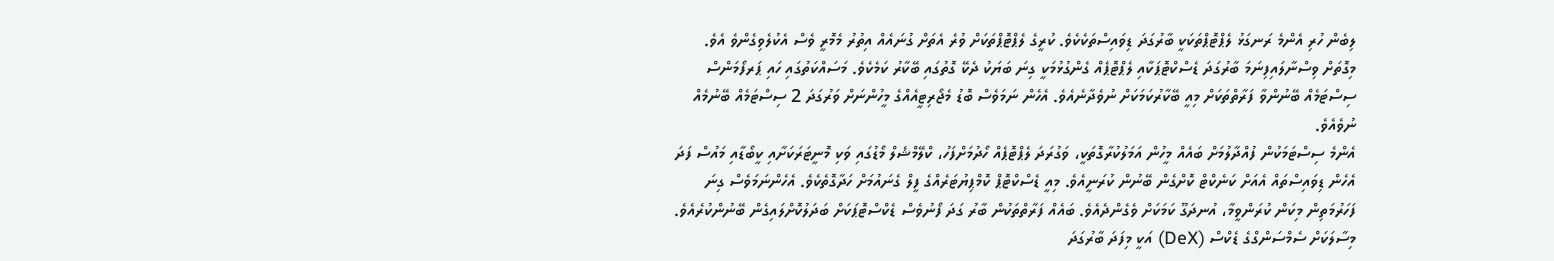ލިބެން ހުރި އެންމެ ރަނގަޅު ލެޕްޓޮޕްތަކަކީ ބާރުގަދަ ޑިވައިސްތަކެކެވެ. ކުރީގެ ލެޕްޓޮޕްތަކަށް ވުރެ އެތަށް ގުނައެއް އިތުރު މެމޮރީ ވެސް އެކުލެވިގެންވެ އެވެ.
މިގޮތަށް ވިސްނާލައިފިނަމަ ބާރުގަދަ ޑެސްކްޓޮޕަކާއި ލެޕްޓޮޕެއް ގެންގުޅުމަކީ ގިނަ ބަޔަކު ދެކޭ ގޮތުގައި ބޭކާރު ކަމެކެވެ. މަސައްކަތުގައި ހައި ޕަރފޯމަންސް ސިސްޓަމެއް ބޭނުންވާ ފަރާތްތަކަށް މިއީ ބޭކާރުކަމަކަށް ނުވެދާނެއެވެ. އެހެން ނަމަވެސް ބޮޑު މެޖޯރިޓީއެއްގެ މީހުންނަށް ވަރުގަދަ 2 ސިސްޓަމެއް ބޭނުމެއް ނުވެއެވެ.
އެންމެ ސިސްޓަމަކުން ފުއްދާލުމަށް ބައެއް މީހުން އަމަލުކުރާގޮތަކީ، ވަގުރަދަ ލެޕްޓޮޕެއް ހޯދުމަށްފަހު، ކްލޭމްޝެލް މޯޑުގައި ވަކި މޮނީޓަރަކަށާއި ކީބޯޑާއި މައުސް ފަދަ އެހެން ޑިވައިސްތައް އެއަށް ކަނެކްޓް ކޮށްގެން ބޭނުން ކުރަނީއެވެ. މިއީ ޑެސްކްޓޮޕް ކޮމްޕިޔުޓަރެއްގެ ފީލް ގެނައުމަށް ހަދާގޮތެކެވެ. އެހެންނަމަވެސް ގިނަ ފަހަރުމަތިން މިކަން ކުރަންވީމާ، އުނދަގޫ ކަމަކަށް ވެގެންދެއެވެ. ބައެއް ފަރާތްތަކުން ބާރު ގަދަ ފޯނުވެސް ޑެކްސްޓޮޕަކަށް ބަދަލުކޮށްލައިގެން ބޭނުންކުރެއެވެ. މިސާލަކަށް ސެމްސަންގްގެ ޑެކްސް (DeX) އަކީ މިފަދަ ބާރުގަދަ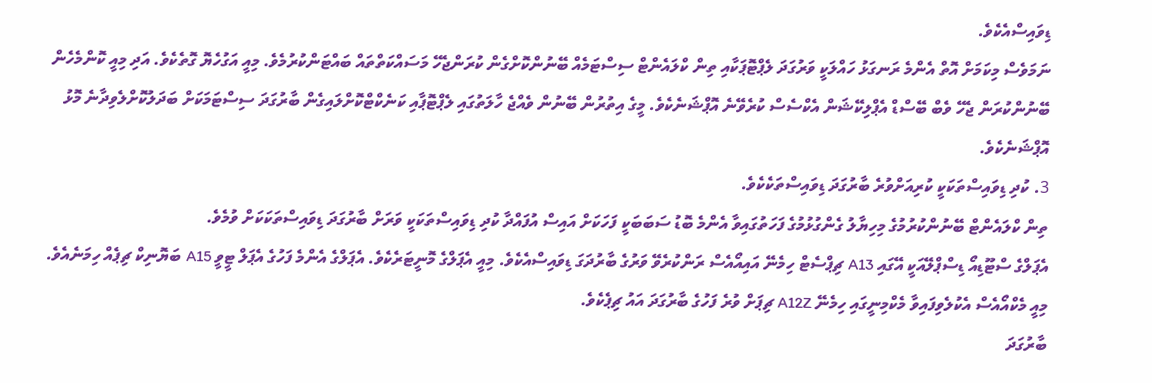ޑިވައިސްއެކެވެ.
ނަމަވެސް މިކަމަށް އޮތް އެންމެ ރަނގަޅު ހައްލަކީ ވަރުގަދަ ލެޕްޓޮޕަކާއި ތިން ކްލައެންޓް ސިސްޓަމެއް ބޭނުންކޮށްގެން ކުރަންޖެހޭ މަސައްކަތްތައް ބައްޓަންކުރުމެވެ. މިއީ އަގުހެޔޮ ގޮތެކެވެ. އަދި މިއީ ކޮންމެހެން ބޭނުންކުރަން ޖެހޭ ވެބް ބޭސްޑް އެޕްލިކޭޝަން އެކްސެސް ކުރެވޭނެ އޮޕްޝަނެކެވެ. މީގެ އިތުރުން ބޭނުން ވެއްޖެ ހާލަތުގައި ލެޕްޓޮޕާއި ކަނެކްޓްކޮށްލައިގެން ބާރުގަދަ ސިސްޓަމަކަށް ބަދަލުކޮށްލެވިދާނެ މޮޅު އޮޕްޝަނެކެވެ.
3. ކުދި ޑިވައިސްތަކަކީ ކުރިއަށްވުރެ ބާރުގަދަ ޑިވައިސްތަކެކެވެ.
ތިން ކްލައެންޓް ބޭނުންކުރުމުގެ މިހިޔާލު ގެންގުޅުމުގެ ފަހަތުގައިވާ އެންމެ ބޮޑު ސަބަބަކީ ފަހަކަށް އައިސް އުފައްދާ ކުދި ޑިވައިސްތަކަކީ ވަރަށް ބާރުގަދަ ޑިވައިސްތަކަކަށް ވުމެވެ.
އެޕަލްގެ ސްޓޫޑިއޯ ޑިސްޕްލޭއަކީ އޭގައި A13 ޗިޕްސެޓް ހިމެނޭ އައިއޯއެސް ރަންކުރެވޭ ވަރުގެ ބާރުދަގަ ޑިވައިސްއެކެވެ. މިއީ އެޕަލްގެ މޮނީޓަރެކެވެ. އެޕަލްގެ އެންމެ ފަހުގެ އެޕަލް ޓީވީ A15 ބަޔޮނިކް ޗިޕެއް ހިމަނެއެވެ. މިއީ މެކްއޯއެސް އެކުލެވިފައިވާ މެކްމިނީގައި ހިމެނޭ A12Z ޗިޕަށް ވުރެ ފަހުގެ ބާރުގަދަ އައު ޗިޕެކެވެ.
ބާރުގަދަ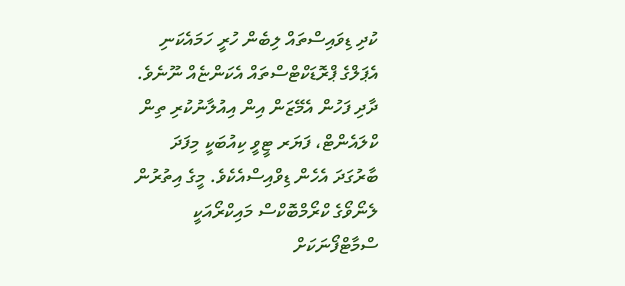ކުދި ޑިވައިސްތައް ލިބެން ހުރީ ހަމައެކަނި އެޕަލްގެ ޕްރޮޑަކްޓްސްތައް އެކަންޏެއް ނޫނެވެ. ދާދި ފަހުން އެމޭޒަން އިން އިއުލާނުކުރި ތިން ކްލައެންޓް، ފަޔަރ ޓީވީ ކިއުބަކީ މިފަދަ ބާރުގަދަ އެހެން ޑިވްއިސްއެކެވެ. މީގެ އިތުރުން ލެނޯވޯގެ ކްރޯމްބޮކްސް މައިކްރޯއަކީ ސްމާޓްފޯނަކަށް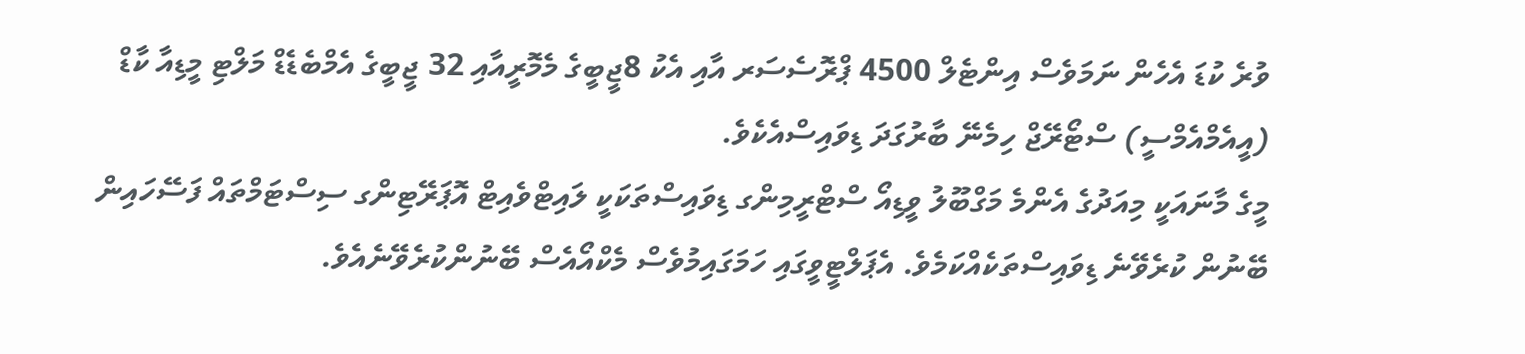ވުރެ ކުޑަ އެހެން ނަމަވެސް އިންޓެލް 4500 ޕްރޮސެސަރ އާއި އެކު 8ޖީބީގެ މެމޮރީއާއި 32 ޖީބީގެ އެމްބެޑެޑް މަލްޓި މީޑިއާ ކާޑް (އީއެމްއެމްސީ) ސްޓޯރޭޖް ހިމެނޭ ބާރުގަދަ ޑިވައިސްއެކެވެ.
މީގެ މާނައަކީ މިއަދުގެ އެންމެ މަގްބޫލު ވީޑިއޯ ސްޓްރީމިންގ ޑިވައިސްތަކަކީ ލައިޓްވެއިޓް އޮޕަރޭޓިންގ ސިސްޓަމްތައް ފަސޭހައިން ބޭނުން ކުރެވޭނެ ޑިވައިސްތަކެއްކަމެވެ. އެޕަލްޓީވީގައި ހަމަގައިމުވެސް މެކްއޯއެސް ބޭނުންކުރެވޭނެއެވެ.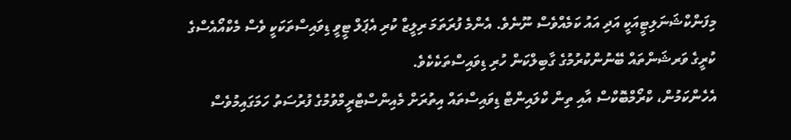މިފަންކްޝަނަލިޓީއަކީ އަދި އައު ކަމެއްވެސް ނޫނެވެ. އެންމެ ފުރަތަމަ ރިލީޒް ކުރި އެޕަލް ޓީވީ ޑިވައިސްތަކަކީ ވެސް މެކްއޯއެސްގެ ކުރީގެ ވަރޝަންތައް ބޭނުންކުރުމުގެ ގާބިލްކަން ހުރި ޑިވައިސްތަކެކެވެ.
އެހެންކަމުން، ކްރޯމްބޮކްސް އާއި ތިން ކްލައިންޓް ޑިވައިސްތައް އިތުރަށް މެއިންސްޓްރީމްވުމުގެ ފުރުސަތު ހަމަގައިމުވެސް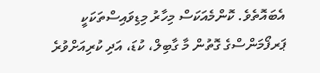އެބައޮތެވެ. ކޮންމެއަކަސް މިހާރު މިޑިވައިސްތަކަކީ ޕަރފޯމަންސްގެ ގޮތުން މާ ގާބިލް، ކުޑަ، އަދި ކުރިއަށްވުރެ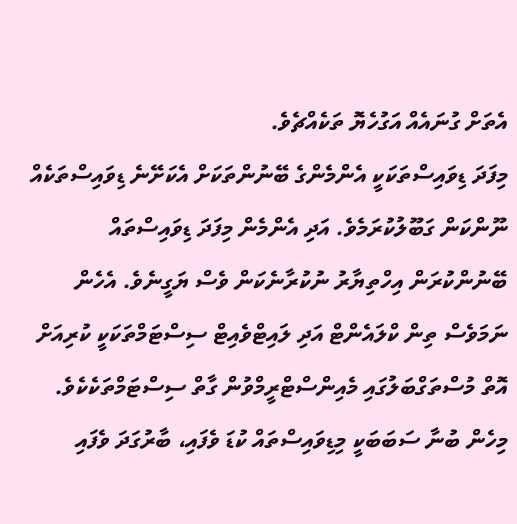އެތަށް ގުނައެއް އަގުހެޔޮ ތަކެއްޗެވެ.
މިފަދަ ޑިވައިސްތަކަކީ އެންމެންގެ ބޭނުންތަކަށް އެކަށޭނެ ޑިވައިސްތަކެއް ނޫންކަން ގަބޫލުކުރަމެވެ. އަދި އެންމެން މިފަދަ ޑިވައިސްތައް ބޭނުންކުރަން އިހްތިޔާރު ނުކުރާނެކަން ވެސް ޔަގީނެވެ. އެހެން ނަމަވެސް ތިން ކްލައެންޓް އަދި ލައިޓްވެއިޓް ސިސްޓަމްތަކަކީ ކުރިއަށް އޮތް މުސްތަގްބަލުގައި މެއިންސްޓްރީމްވުން ގާތް ސިސްޓަމްތަކެކެވެ. މިހެން ބުނާ ސަބަބަކީ މިޑިވައިސްތައް ކުޑަ ވެފައި، ބާރުގަދަ ވެފައި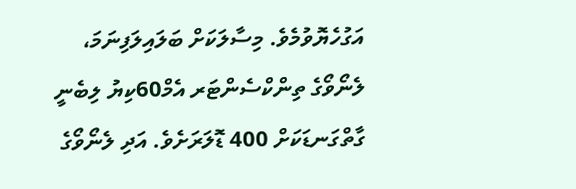އަގުހެޔޮވުމެވެ. މިސާލަކަށް ބަލައިލަފިނަމަ، ލެނޯވޯގެ ތިންކްސެންޓަރ އެމް60ކިޔު ލިބެނީ ގާތްގަނޑަކަށް 400 ޑޮލަރަށެވެ. އަދި ލެނޯވޯގެ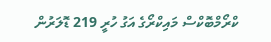ކްރޯމްބޮކްސް މައިކްރޯގެ އަގު ހުރީ 219 ޑޮލަރުން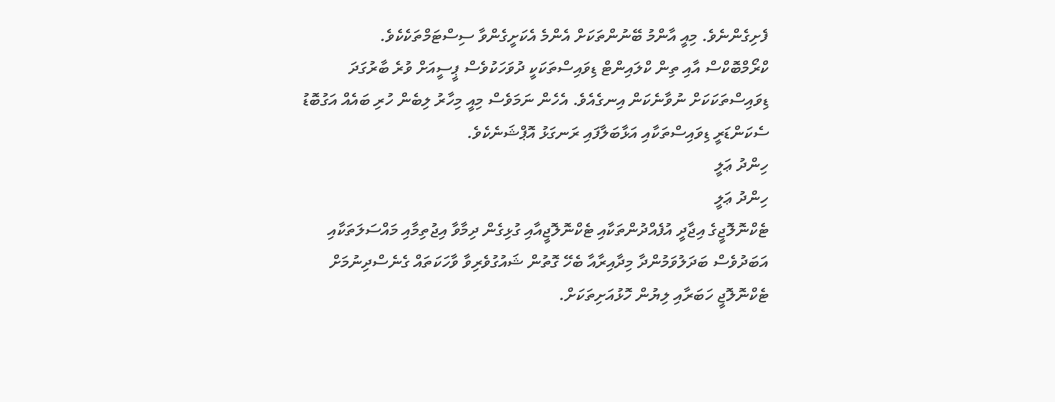ފެށިގެންނެވެ. މިއީ އާންމު ބޭނުންތަކަށް އެންމެ އެކަށީގެންވާ ސިސްޓަމްތަކެކެވެ.
ކްރޯމްބޮކްސް އާއި ތިން ކްލައިންޓް ޑިވައިސްތަކަކީ ދުވަހަކުވެސް ޕީސީއަށް ވުރެ ބާރުގަދަ ޑިވައިސްތަކަކަށް ނުވާނެކަން އިނގެއެވެ. އެހެން ނަމަވެސް މިއީ މިހާރު ލިބެން ހުރި ބައެއް އަގުބޮޑު ސެކަންޑަރީ ޑިވައިސްތަކާއި އަޅާބަލާފައި ރަނގަޅު އޮޕްޝަނެކެވެ.
ހިންދު ޢަލީ
ހިންދު ޢަލީ
ޓެކްނޮލޮޖީގެ އިޖާދީ އުފެއްދުންތަކާއި ޓެކްނޮލޮޖީއާއި ގުޅިގެން ދިމާވާ އިޖުތިމާއި މައްސަލަތަކާއި އަބަދުވެސް ބަދަލުވަމުންދާ މިދާއިރާއާ ބެހޭ ގޮތުން ޝައުގުވެރިވާ ވާހަކަތައް ގެނެސްދިނުމަށް
ޓެކްނޮލޮޖީ ހަބަރާއި ލިޔުން ހޮޅުއަށިތަކަށް.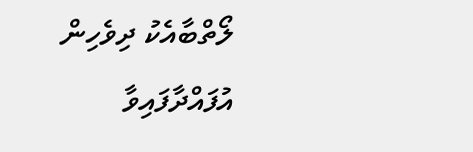ލޯތްބާއެކު ދިވެހިން އުފައްދާފައިވާ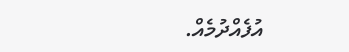އުފެއްދުމެއް.